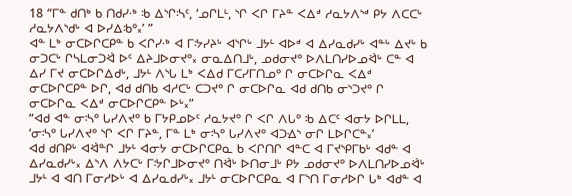18 “ᒥᓐ ᑯᑎᒃ ᑲ ᑎᑯᓯᐧᒃ ᒂ ᐃᔅᒋᔄᑦ, ‘ᓄᒋᒪᒻ, ᔅᒋ ᐸᒋ ᒥᔨᓐ ᐸᐃᒄ ᓱᓇᔭᐱᔅᒄ ᑭᔭ ᐱᑕᑕᒡ ᓱᓇᔭᐱᔅᑯᒡ ᐊ ᐅᓯᐃᒂᐤ᙮’ ”
ᐊᓐ ᒪᒃ ᓂᑕᐅᒋᑕᑭᓐ ᑲ ᐸᒋᓯᐧᒃ ᐊ ᒥᔽᓯᔨᒡ ᐊᔅᒋᒡ ᒧᔭᒻ ᐊᐅᒄ ᐊ ᐃᓯᓇᑯᓯᒡ ᐊᓐᒡ ᐃᔪᒡ ᑲ ᓂᑐᑕᒡ ᒋᓴᒪᓂᑐᐛ ᐅᑦ ᐃᔨᒧᐅᓂᔪᐤ᙮ ᓂᓇᐃᑎᒧᒡ, ᓄᑯᓂᔪᐤ ᐅᐱᒪᑎᓯᐅᓄᐛᒡ ᑕᓐ ᐊ ᐃᓯ ᒥᔪ ᓂᑕᐅᒋᐃᑯᒡ, ᒧᔭᒻ ᐱᔅᒐ ᒪᒃ ᐸᐃᑯ ᒥᑕᓯᒥᑎᓄᐤ ᒋ ᓂᑕᐅᒋᓇ ᐸᐃᒄ ᓂᑕᐅᒋᑕᑭᓐ ᐅᒋ, ᐊᑯ ᑯᑎᑲ ᐊᓱᑕᒡ ᑕᑐᔪᐤ ᒋ ᓂᑕᐅᒋᓇ ᐊᑯ ᑯᑎᑲ ᓂᔅᑐᔪᐤ ᒋ ᓂᑕᐅᒋᓇ ᐸᐃᒄ ᓂᑕᐅᒋᑕᑭᓐ ᐅᒡ᙮”
“ᐊᑯ ᐊᓐ ᓂᔄᐤ ᒐᓯᐱᔪᐤ ᑲ ᒥᔭᑭᓄᐅᑦ ᓱᓇᔭᔪᐤ ᒋ ᐸᒋ ᐱᒐᐤ ᒂ ᐃᑕᑦ ᐊᓂᔭ ᐅᒋᒪᒪ, ‘ᓂᔄᐤ ᒐᓯᐱᔪᐤ ᔅᒋ ᐸᒋ ᒥᔨᓐ, ᒥᓐ ᒪᒃ ᓂᔄᐤ ᒐᓯᐱᔪᐤ ᐊᑐᐎᔅ ᓂᒋ ᒪᐅᒋᑕᓐ᙮’
ᐊᑯ ᑯᑎᑭᒡ ᐊᐛᓐᒋ ᒧᔭᒻ ᐊᓂᔭ ᓂᑕᐅᒋᑕᑭᓇ ᑲ ᐸᒋᑎᒋ ᐊᓐᑕ ᐊ ᒥᔪᔅᑭᒥᑲᒡ ᐊᑯᓐ ᐊ ᐃᓯᓇᑯᓯᒡ᙮ ᐃᔅᐱ ᐱᔭᑕᒡ ᒥᔽᒋᒧᐅᓂᔪᐤ ᑎᐛᒡ ᐅᑎᓂᒧᒡ ᑭᔭ ᓄᑯᓂᔪᐤ ᐅᐱᒪᑎᓯᐅᓄᐛᒡ ᒧᔭᒻ ᐊ ᐊᑎ ᒥᓂᓱᐅᒡ ᐊ ᐃᓯᓇᑯᓯᒡ᙮ ᒧᔭᒻ ᓂᑕᐅᒋᑕᑭᓇ ᐊ ᒥᔅᑎ ᒥᓂᓱᐅᒋ ᒐᒃ ᐊᑯᓐ ᐊ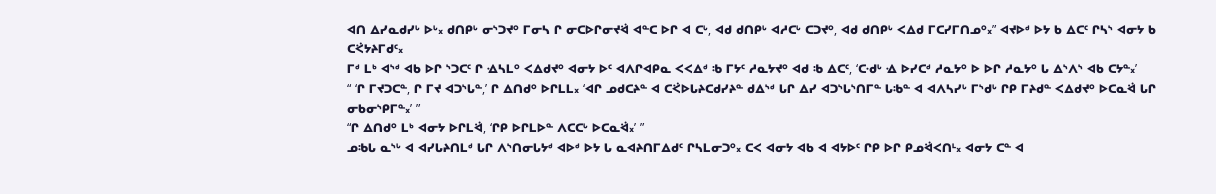ᐊᑎ ᐃᓯᓇᑯᓯᒡ ᐅᒡ᙮ ᑯᑎᑭᒡ ᓂᔅᑐᔪᐤ ᒥᓂᓴ ᒋ ᓂᑕᐅᒋᓂᔪᐛ ᐊᓐᑕ ᐅᒋ ᐊ ᑕᒡ, ᐊᑯ ᑯᑎᑭᒡ ᐊᓱᑕᒡ ᑕᑐᔪᐤ, ᐊᑯ ᑯᑎᑭᒡ ᐸᐃᑯ ᒥᑕᓯᒥᑎᓄᐤ᙮” ᐊᔪᐅᒄ ᐅᔭ ᑲ ᐃᑕᑦ ᒋᓴᔅ ᐊᓂᔭ ᑲ ᑕᑈᔭᔨᒥᑯᑦ᙮
ᒥᒄ ᒪᒃ ᐊᔅᒄ ᐊᑲ ᐅᒋ ᔅᑐᑕᑦ ᒋ ᐎᓴᒪᐤ ᐸᐃᑯᔪᐤ ᐊᓂᔭ ᐅᑦ ᐊᐱᒋᐊᑭᓇ ᐸᐸᐃᒄ ᒂ ᒥᔭᑦ ᓱᓇᔭᔪᐤ ᐊᑯ ᒂ ᐃᑕᑦ, ‘ᑕᐧᑯᒡ ᐎ ᐅᓯᑕᒄ ᓱᓇᔭᐤ ᐅ ᐅᒋ ᓱᓇᔭᐤ ᒐ ᐃᔅᐱᔅ ᐊᑲ ᑕᔭᓐ᙮’
“ ‘ᒋ ᒥᔪᑐᑕᓐ, ᒋ ᒥᔪ ᐊᑐᔅᒐᓐ,’ ᒋ ᐃᑎᑯᐤ ᐅᒋᒪᒪ᙮ ‘ᐊᒋ ᓄᑯᑕᔨᓐ ᐊ ᑕᑈᐅᒐᔨᑕᑯᓯᔨᓐ ᑯᐃᔅᒄ ᒐᒋ ᐃᓯ ᐊᑐᔅᒐᔅᑎᒥᓐ ᒐᒂᓐ ᐊ ᐊᐱᓴᓯᒡ ᒥᔅᑯᒡ ᒋᑭ ᒥᔨᑯᓐ ᐸᐃᑯᔪᐤ ᐅᑕᓇᐛ ᒐᒋ ᓂᑲᓂᔅᑭᒥᓐ᙮’ ”
“ᒋ ᐃᑎᑯᐤ ᒪᒃ ᐊᓂᔭ ᐅᒋᒪᐛ, ‘ᒋᑭ ᐅᒋᒪᐅᓐ ᐱᑕᑕᒡ ᐅᑕᓇᐛ᙮’ ”
ᓄᒂᒐ ᓇᔅᒡ ᐊ ᐊᓯᒐᔨᑎᒪᒄ ᒐᒋ ᐱᔅᑎᓂᒐᔭᒄ ᐊᐅᒄ ᐅᔭ ᒐ ᓇᐊᔨᑎᒥᐃᑯᑦ ᒋᓴᒪᓂᑐᐤ᙮ ᑕᐸ ᐊᓂᔭ ᐊᑲ ᐊ ᐊᔭᐅᑦ ᒋᑭ ᐅᒋ ᑭᓄᐛᐸᑎᒻ᙮ ᐊᓂᔭ ᑕᓐ ᐊ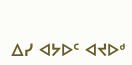ᐃᓯ ᐊᔭᐅᑦ ᐊᔪᐅᒄ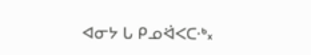ᐊᓂᔭ ᒐ ᑭᓄᐛᐸᑕᐧᒃ᙮